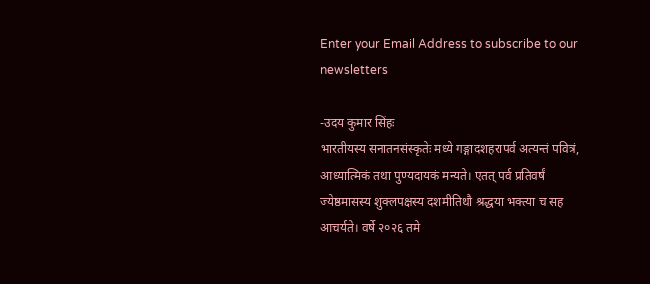Enter your Email Address to subscribe to our newsletters

-उदय कुमार सिंहः
भारतीयस्य सनातनसंस्कृतेः मध्ये गङ्गादशहरापर्व अत्यन्तं पवित्रं, आध्यात्मिकं तथा पुण्यदायकं मन्यते। एतत् पर्व प्रतिवर्षं ज्येष्ठमासस्य शुक्लपक्षस्य दशमीतिथौ श्रद्धया भक्त्या च सह आचर्यते। वर्षे २०२६ तमे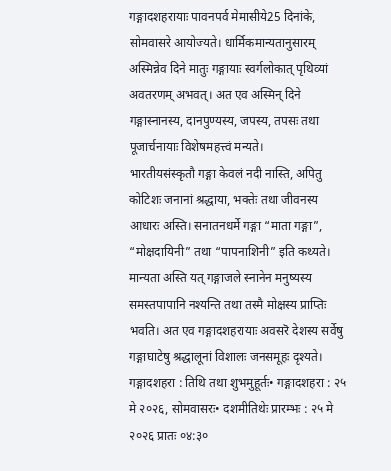गङ्गादशहरायाः पावनपर्व मेमासीये25 दिनांके, सोमवासरे आयोज्यते। धार्मिकमान्यतानुसारम् अस्मिन्नेव दिने मातुः गङ्गायाः स्वर्गलोकात् पृथिव्यां अवतरणम् अभवत्। अत एव अस्मिन् दिने गङ्गास्नानस्य, दानपुण्यस्य, जपस्य, तपसः तथा पूजार्चनायाः विशेषमहत्त्वं मन्यते।
भारतीयसंस्कृतौ गङ्गा केवलं नदी नास्ति, अपितु कोटिशः जनानां श्रद्धाया, भक्तेः तथा जीवनस्य आधारः अस्ति। सनातनधर्मे गङ्गा “माता गङ्गा”, “मोक्षदायिनी” तथा “पापनाशिनी” इति कथ्यते। मान्यता अस्ति यत् गङ्गाजले स्नानेन मनुष्यस्य समस्तपापानि नश्यन्ति तथा तस्मै मोक्षस्य प्राप्तिः भवति। अत एव गङ्गादशहरायाः अवसरॆ देशस्य सर्वेषु गङ्गाघाटेषु श्रद्धालूनां विशालः जनसमूहः दृश्यते।
गङ्गादशहरा : तिथि तथा शुभमुहूर्तः• गङ्गादशहरा : २५ मे २०२६, सोमवासरः• दशमीतिथेः प्रारम्भः : २५ मे २०२६ प्रातः ०४:३०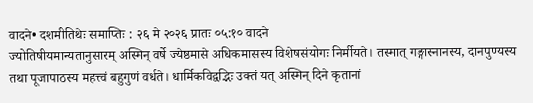वादने• दशमीतिथेः समाप्तिः : २६ मे २०२६ प्रातः ०५:१० वादने
ज्योतिषीयमान्यतानुसारम् अस्मिन् वर्षे ज्येष्ठमासे अधिकमासस्य विशेषसंयोगः निर्मीयते। तस्मात् गङ्गास्नानस्य, दानपुण्यस्य तथा पूजापाठस्य महत्त्वं बहुगुणं वर्धते। धार्मिकविद्वद्भिः उक्तं यत् अस्मिन् दिने कृतानां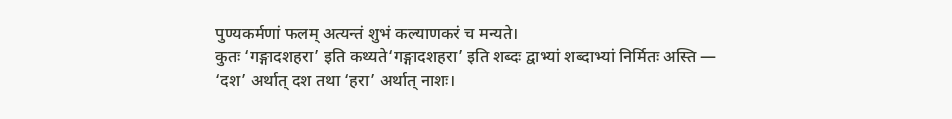पुण्यकर्मणां फलम् अत्यन्तं शुभं कल्याणकरं च मन्यते।
कुतः ‘गङ्गादशहरा’ इति कथ्यते‘गङ्गादशहरा’ इति शब्दः द्वाभ्यां शब्दाभ्यां निर्मितः अस्ति — ‘दश’ अर्थात् दश तथा ‘हरा’ अर्थात् नाशः।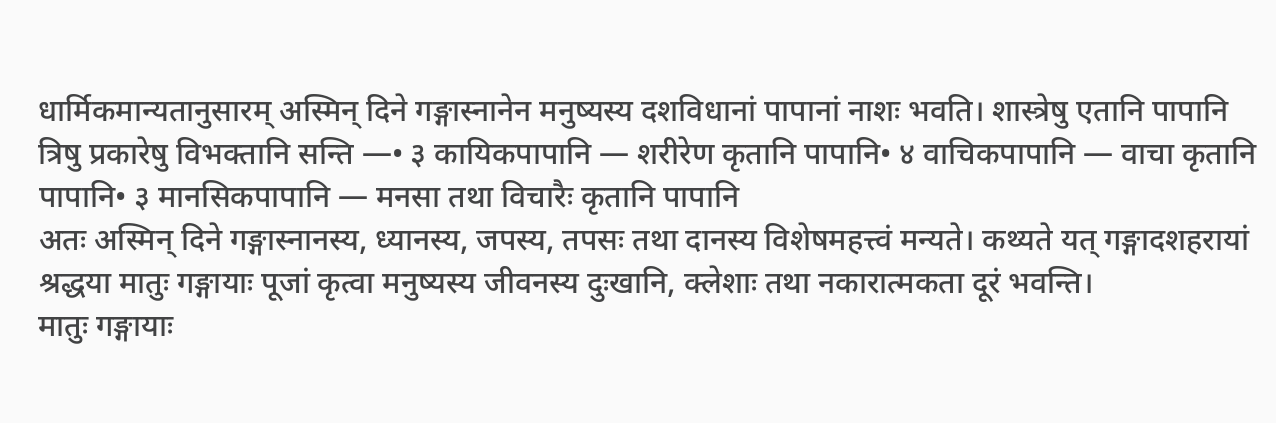धार्मिकमान्यतानुसारम् अस्मिन् दिने गङ्गास्नानेन मनुष्यस्य दशविधानां पापानां नाशः भवति। शास्त्रेषु एतानि पापानि त्रिषु प्रकारेषु विभक्तानि सन्ति —• ३ कायिकपापानि — शरीरेण कृतानि पापानि• ४ वाचिकपापानि — वाचा कृतानि पापानि• ३ मानसिकपापानि — मनसा तथा विचारैः कृतानि पापानि
अतः अस्मिन् दिने गङ्गास्नानस्य, ध्यानस्य, जपस्य, तपसः तथा दानस्य विशेषमहत्त्वं मन्यते। कथ्यते यत् गङ्गादशहरायां श्रद्धया मातुः गङ्गायाः पूजां कृत्वा मनुष्यस्य जीवनस्य दुःखानि, क्लेशाः तथा नकारात्मकता दूरं भवन्ति।
मातुः गङ्गायाः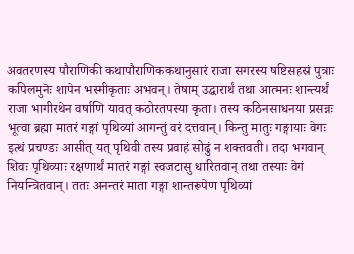अवतरणस्य पौराणिकी कथापौराणिककथानुसारं राजा सगरस्य षष्टिसहस्रं पुत्राः कपिलमुनॆः शापेन भस्मीकृताः अभवन्। तेषाम् उद्धारार्थं तथा आत्मनः शान्त्यर्थं राजा भागीरथेन वर्षाणि यावत् कठोरतपस्या कृता। तस्य कठिनसाधनया प्रसन्नः भूत्वा ब्रह्मा मातरं गङ्गां पृथिव्यां आगन्तुं वरं दत्तवान्। किन्तु मातुः गङ्गायाः वेगः इत्थं प्रचण्डः आसीत् यत् पृथिवी तस्य प्रवाहं सोढुं न शक्तवती। तदा भगवान् शिवः पृथिव्याः रक्षणार्थं मातरं गङ्गां स्वजटासु धारितवान् तथा तस्याः वेगं नियन्त्रितवान्। ततः अनन्तरं माता गङ्गा शान्तरूपेण पृथिव्यां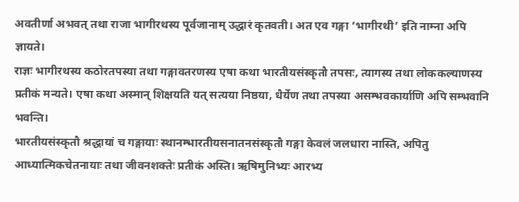अवतीर्णा अभवत् तथा राजा भागीरथस्य पूर्वजानाम् उद्धारं कृतवती। अत एव गङ्गा ‘भागीरथी’ इति नाम्ना अपि ज्ञायते।
राज्ञः भागीरथस्य कठोरतपस्या तथा गङ्गावतरणस्य एषा कथा भारतीयसंस्कृतौ तपसः, त्यागस्य तथा लोककल्याणस्य प्रतीकं मन्यते। एषा कथा अस्मान् शिक्षयति यत् सत्यया निष्ठया, धैर्येण तथा तपस्या असम्भवकार्याणि अपि सम्भवानि भवन्ति।
भारतीयसंस्कृतौ श्रद्धायां च गङ्गायाः स्थानम्भारतीयसनातनसंस्कृतौ गङ्गा केवलं जलधारा नास्ति, अपितु आध्यात्मिकचेतनायाः तथा जीवनशक्तेः प्रतीकं अस्ति। ऋषिमुनिभ्यः आरभ्य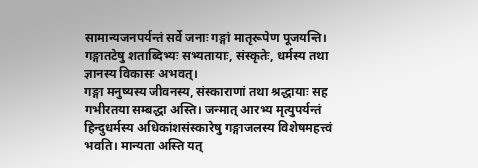सामान्यजनपर्यन्तं सर्वे जनाः गङ्गां मातृरूपेण पूजयन्ति। गङ्गातटेषु शताब्दिभ्यः सभ्यतायाः, संस्कृतेः, धर्मस्य तथा ज्ञानस्य विकासः अभवत्।
गङ्गा मनुष्यस्य जीवनस्य, संस्काराणां तथा श्रद्धायाः सह गभीरतया सम्बद्धा अस्ति। जन्मात् आरभ्य मृत्युपर्यन्तं हिन्दुधर्मस्य अधिकांशसंस्कारेषु गङ्गाजलस्य विशेषमहत्त्वं भवति। मान्यता अस्ति यत्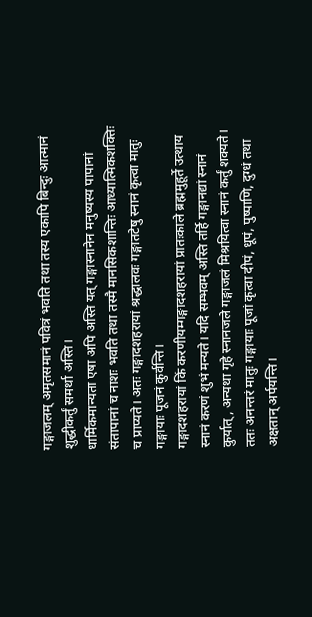गङ्गाजलम् अमृतसमानं पवित्रं भवति तथा तस्य एकापि बिन्दुः आत्मानं शुद्धीकर्तुं समर्था अस्ति।
धार्मिकमान्यता एषा अपि अस्ति यत् गङ्गास्नानेन मनुष्यस्य पापानां संतापानां च नाशः भवति तथा तस्मै मानसिकशान्तिः आध्यात्मिकशक्तिः च प्राप्यते। अतः गङ्गादशहरायां श्रद्धालवः गङ्गातटेषु स्नानं कृत्वा मातुः गङ्गायाः पूजनं कुर्वन्ति।
गङ्गादशहरायां किं करणीयम्गङ्गादशहरायां प्रातःकाले ब्रह्ममुहूर्ते उत्थाय स्नानं करणं शुभं मन्यते। यदि सम्भवम् अस्ति तर्हि गङ्गानद्यां स्नानं कुर्यात्, अन्यथा गृहे स्नानजले गङ्गाजलं मिश्रयित्वा स्नानं कर्तुं शक्यते। ततः अनन्तरं मातुः गङ्गायाः पूजां कृत्वा दीपं, धूपं, पुष्पाणि, दुग्धं तथा अक्षतान् अर्पयन्ति।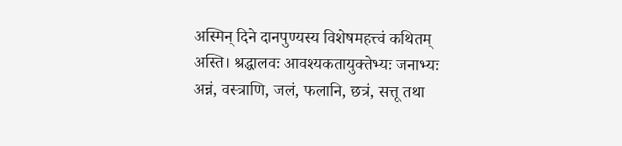अस्मिन् दिने दानपुण्यस्य विशेषमहत्त्वं कथितम् अस्ति। श्रद्धालवः आवश्यकतायुक्तेभ्यः जनाभ्यः अन्नं, वस्त्राणि, जलं, फलानि, छत्रं, सत्तू तथा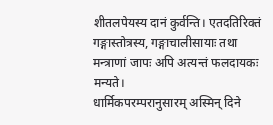शीतलपेयस्य दानं कुर्वन्ति। एतदतिरिक्तं गङ्गास्तोत्रस्य, गङ्गाचालीसायाः तथा मन्त्राणां जापः अपि अत्यन्तं फलदायकः मन्यते।
धार्मिकपरम्परानुसारम् अस्मिन् दिने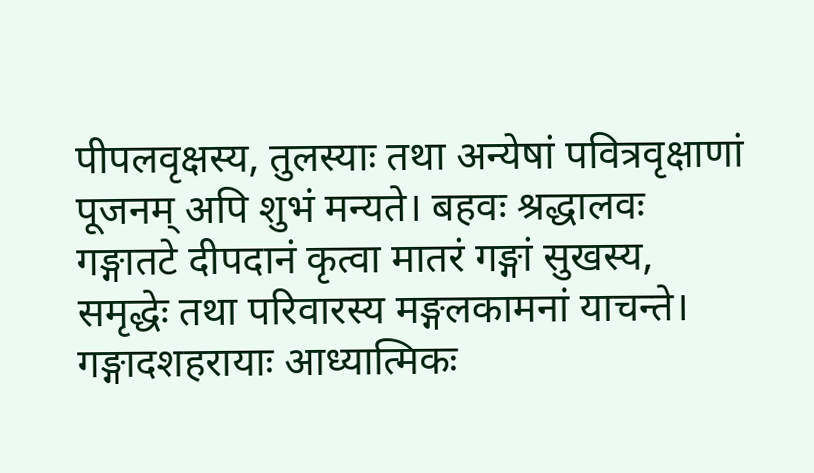पीपलवृक्षस्य, तुलस्याः तथा अन्येषां पवित्रवृक्षाणां पूजनम् अपि शुभं मन्यते। बहवः श्रद्धालवः गङ्गातटे दीपदानं कृत्वा मातरं गङ्गां सुखस्य, समृद्धेः तथा परिवारस्य मङ्गलकामनां याचन्ते।
गङ्गादशहरायाः आध्यात्मिकः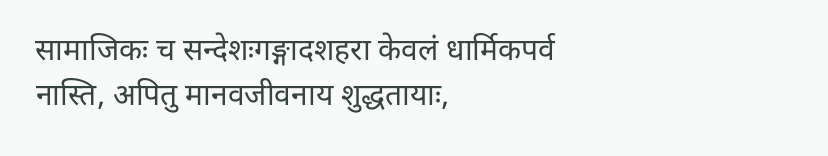सामाजिकः च सन्देशःगङ्गादशहरा केवलं धार्मिकपर्व नास्ति, अपितु मानवजीवनाय शुद्धतायाः,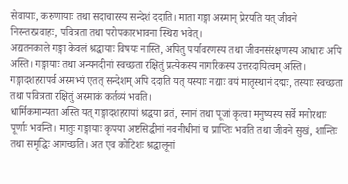सेवायाः, करुणायाः तथा सदाचारस्य सन्देशं ददाति। माता गङ्गा अस्मान् प्रेरयति यत् जीवने निरन्तरप्रवाहः, पवित्रता तथा परोपकारभावना स्थिरा भवेत्।
अद्यतनकाले गङ्गा केवलं श्रद्धायाः विषयः नास्ति, अपितु पर्यावरणस्य तथा जीवनसंरक्षणस्य आधारः अपि अस्ति। गङ्गायाः तथा अन्यनदीनां स्वच्छता रक्षितुं प्रत्येकस्य नागरिकस्य उत्तरदायित्वम् अस्ति। गङ्गादशहरापर्व अस्मभ्यं एतत् सन्देशम् अपि ददाति यत् यस्याः नद्याः वयं मातृस्थानं दद्मः, तस्याः स्वच्छता तथा पवित्रता रक्षितुं अस्माकं कर्तव्यं भवति।
धार्मिकमान्यता अस्ति यत् गङ्गादशहरायां श्रद्धया व्रतं, स्नानं तथा पूजां कृत्वा मनुष्यस्य सर्वे मनोरथाः पूर्णाः भवन्ति। मातुः गङ्गायाः कृपया अष्टसिद्धीनां नवनीधीनां च प्राप्तिः भवति तथा जीवने सुखं, शान्तिः तथा समृद्धिः आगच्छति। अत एव कोटिशः श्रद्धालूनां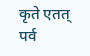कृते एतत् पर्व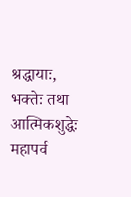श्रद्धायाः, भक्तेः तथा आत्मिकशुद्धेः महापर्व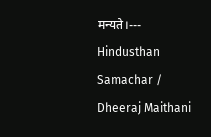मन्यते।---
Hindusthan Samachar / Dheeraj Maithani